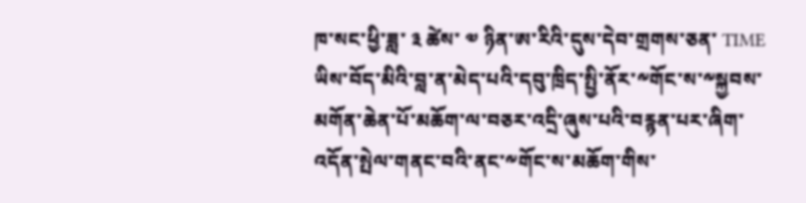ཁ་སང་ཕྱི་ཟླ་ ༣ ཚེས་ ༧ ཉིན་ཨ་རིའི་དུས་དེབ་གྲགས་ཅན་ TIME ཡིས་བོད་མིའི་བླ་ན་མེད་པའི་དབུ་ཁྲིད་སྤྱི་ནོར་༸གོང་ས་༸སྐྱབས་མགོན་ཆེན་པོ་མཆོག་ལ་བཅར་འདྲི་ཞུས་པའི་བརྙན་པར་ཞིག་འདོན་སྤེལ་གནང་བའི་ནང་༸གོང་ས་མཆོག་གིས་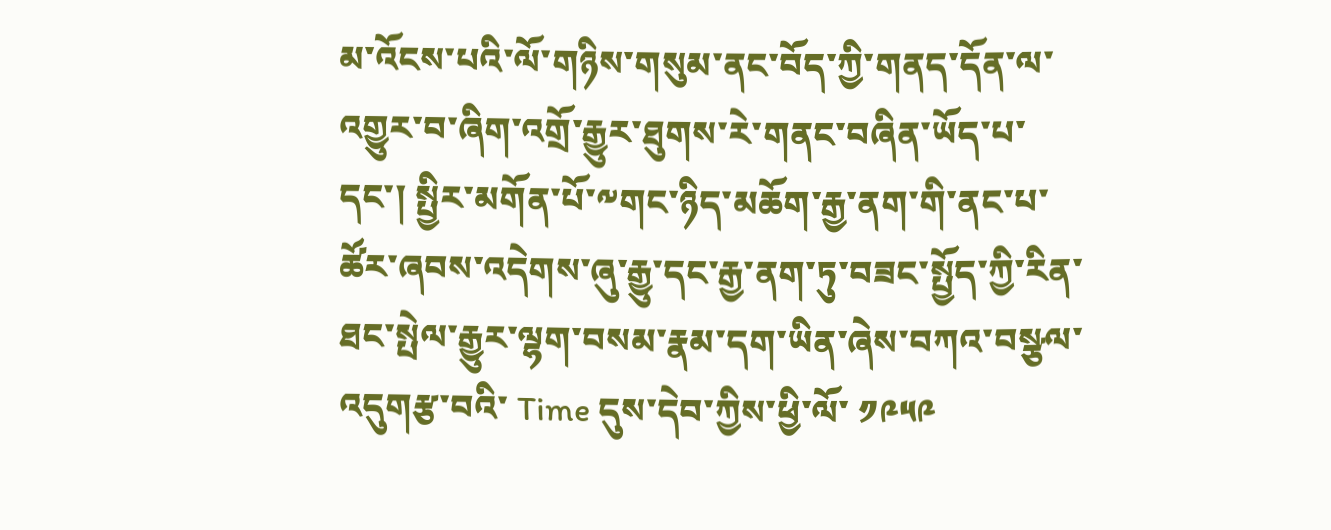མ་འོངས་པའི་ལོ་གཉིས་གསུམ་ནང་བོད་ཀྱི་གནད་དོན་ལ་འགྱུར་བ་ཞིག་འགྲོ་རྒྱུར་ཐུགས་རེ་གནང་བཞིན་ཡོད་པ་དང་། སྤྱིར་མགོན་པོ་༸གང་ཉིད་མཆོག་རྒྱ་ནག་གི་ནང་པ་ཚོར་ཞབས་འདེགས་ཞུ་རྒྱུ་དང་རྒྱ་ནག་ཏུ་བཟང་སྤྱོད་ཀྱི་རིན་ཐང་སྤེལ་རྒྱུར་ལྷག་བསམ་རྣམ་དག་ཡིན་ཞེས་བཀའ་བསྩལ་འདུགརྩ་བའི་ Time དུས་དེབ་ཀྱིས་ཕྱི་ལོ་ ༡༩༥༩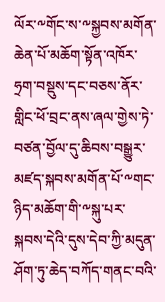ལོར་༸གོང་ས་༸སྐྱབས་མགོན་ཆེན་པོ་མཆོག་སྟོན་འཁོར་ཧྲག་བསྡུས་དང་བཅས་ནོར་གླིང་ཕོ་བྲང་ནས་ཞལ་གྱེས་ཏེ་བཙན་བྱོལ་དུ་ཆིབས་བསྒྱུར་མཛད་སྐབས་མགོན་པོ་༸གང་ཉིད་མཆོག་གི་༸སྐུ་པར་སྐབས་དེའི་དུས་དེབ་ཀྱི་མདུན་ཤོག་ཏུ་ཆེད་བཀོད་གནང་བའི་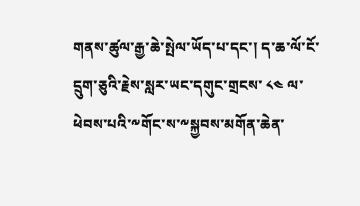གནས་ཚུལ་རྒྱ་ཆེ་སྤེལ་ཡོད་པ་དང་། ད་ཆ་ལོ་ངོ་དྲུག་ཅུའི་རྗེས་སླར་ཡང་དགུང་གྲངས་ ༨༤ ལ་ཕེབས་པའི་༸གོང་ས་༸སྐྱབས་མགོན་ཆེན་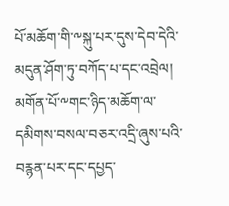པོ་མཆོག་གི་༸སྐུ་པར་དུས་དེབ་དེའི་མདུན་ཤོག་ཏུ་བཀོད་པ་དང་འབྲེལ། མགོན་པོ་༸གང་ཉིད་མཆོག་ལ་དམིགས་བསལ་བཅར་འདྲི་ཞུས་པའི་བརྙན་པར་དང་དཔྱད་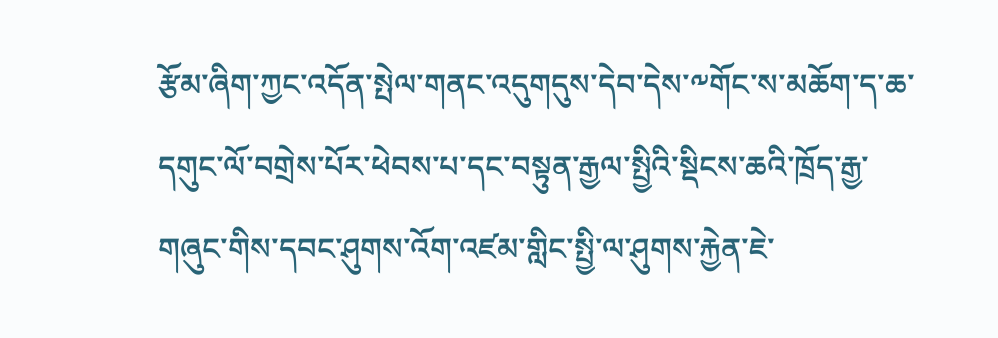རྩོམ་ཞིག་ཀྱང་འདོན་སྤེལ་གནང་འདུགདུས་དེབ་དེས་༸གོང་ས་མཆོག་ད་ཆ་དགུང་ལོ་བགྲེས་པོར་ཕེབས་པ་དང་བསྟུན་རྒྱལ་སྤྱིའི་སྡིངས་ཆའི་ཁྲོད་རྒྱ་གཞུང་གིས་དབང་ཤུགས་འོག་འཛམ་གླིང་སྤྱི་ལ་ཤུགས་རྐྱེན་ཇེ་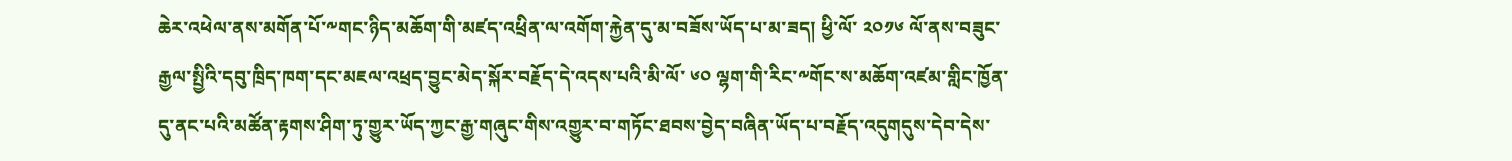ཆེར་འཕེལ་ནས་མགོན་པོ་༸གང་ཉིད་མཆོག་གི་མཛད་འཕྲིན་ལ་འགོག་རྐྱེན་དུ་མ་བཟོས་ཡོད་པ་མ་ཟད། ཕྱི་ལོ་ ༢༠༡༦ ལོ་ནས་བཟུང་རྒྱལ་སྤྱིའི་དབུ་ཁྲིད་ཁག་དང་མཇལ་འཕྲད་བྱུང་མེད་སྐོར་བརྗོད་དེ་འདས་པའི་མི་ལོ་ ༦༠ ལྷག་གི་རིང་༸གོང་ས་མཆོག་འཛམ་གླིང་ཁྱོན་དུ་ནང་པའི་མཚོན་རྟགས་ཤིག་ཏུ་གྱུར་ཡོད་ཀྱང་རྒྱ་གཞུང་གིས་འགྱུར་བ་གཏོང་ཐབས་བྱེད་བཞིན་ཡོད་པ་བརྗོད་འདུགདུས་དེབ་དེས་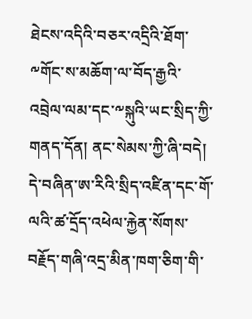ཐེངས་འདིའི་བཅར་འདྲིའི་ཐོག་༸གོང་ས་མཆོག་ལ་བོད་རྒྱའི་འབྲེལ་ལམ་དང་༸སྐུའི་ཡང་སྲིད་ཀྱི་གནད་དོན། ནང་སེམས་ཀྱི་ཞི་བདེ། དེ་བཞིན་ཨ་རིའི་སྲིད་འཛིན་དང་གོ་ལའི་ཚ་དྲོད་འཕེལ་རྐྱེན་སོགས་བརྗོད་གཞི་འདྲ་མིན་ཁག་ཅིག་གི་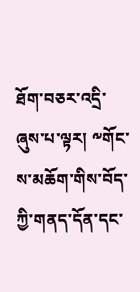ཐོག་བཅར་འདྲི་ཞུས་པ་ལྟར། ༸གོང་ས་མཆོག་གིས་བོད་ཀྱི་གནད་དོན་དང་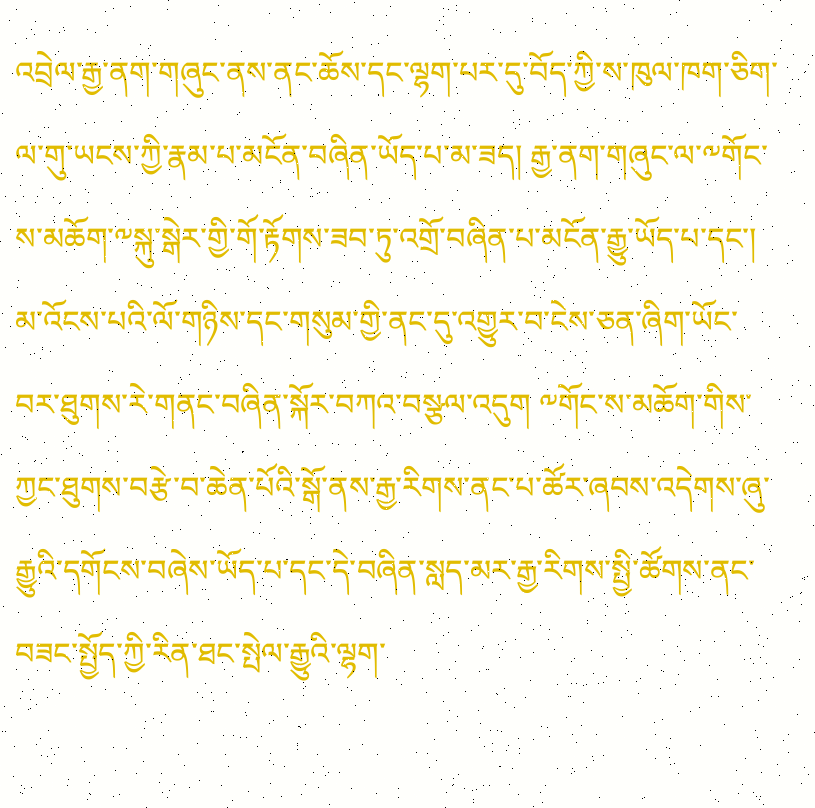འབྲེལ་རྒྱ་ནག་གཞུང་ནས་ནང་ཆོས་དང་ལྷག་པར་དུ་བོད་ཀྱི་ས་ཁུལ་ཁག་ཅིག་ལ་གུ་ཡངས་ཀྱི་རྣམ་པ་མངོན་བཞིན་ཡོད་པ་མ་ཟད། རྒྱ་ནག་གཞུང་ལ་༸གོང་ས་མཆོག་༸སྐུ་སྒེར་གྱི་གོ་རྟོགས་ཟབ་ཏུ་འགྲོ་བཞིན་པ་མངོན་རྒྱུ་ཡོད་པ་དང་། མ་འོངས་པའི་ལོ་གཉིས་དང་གསུམ་གྱི་ནང་དུ་འགྱུར་བ་ངེས་ཅན་ཞིག་ཡོང་བར་ཐུགས་རེ་གནང་བཞིན་སྐོར་བཀའ་བསྩལ་འདུག ༸གོང་ས་མཆོག་གིས་ཀྱང་ཐུགས་བརྩེ་བ་ཆེན་པོའི་སྒོ་ནས་རྒྱ་རིགས་ནང་པ་ཚོར་ཞབས་འདེགས་ཞུ་རྒྱུའི་དགོངས་བཞེས་ཡོད་པ་དང་དེ་བཞིན་སླད་མར་རྒྱ་རིགས་སྤྱི་ཚོགས་ནང་བཟང་སྤྱོད་ཀྱི་རིན་ཐང་སྤེལ་རྒྱུའི་ལྷག་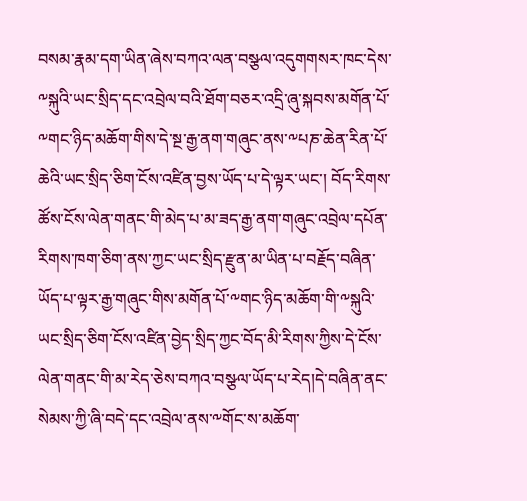བསམ་རྣམ་དག་ཡིན་ཞེས་བཀའ་ལན་བསྩལ་འདུགགསར་ཁང་དེས་༸སྐུའི་ཡང་སྲིད་དང་འབྲེལ་བའི་ཐོག་བཅར་འདྲི་ཞུ་སྐབས་མགོན་པོ་༸གང་ཉིད་མཆོག་གིས་དེ་སྔ་རྒྱ་ནག་གཞུང་ནས་༸པཎ་ཆེན་རིན་པོ་ཆེའི་ཡང་སྲིད་ཅིག་ངོས་འཛིན་བྱས་ཡོད་པ་དེ་ལྟར་ཡང་། བོད་རིགས་ཚོས་ངོས་ལེན་གནང་གི་མེད་པ་མ་ཟད་རྒྱ་ནག་གཞུང་འབྲེལ་དཔོན་རིགས་ཁག་ཅིག་ནས་ཀྱང་ཡང་སྲིད་རྫུན་མ་ཡིན་པ་བརྗོད་བཞིན་ཡོད་པ་ལྟར་རྒྱ་གཞུང་གིས་མགོན་པོ་༸གང་ཉིད་མཆོག་གི་༸སྐུའི་ཡང་སྲིད་ཅིག་ངོས་འཛིན་བྱེད་སྲིད་ཀྱང་བོད་མི་རིགས་ཀྱིས་དེ་ངོས་ལེན་གནང་གི་མ་རེད་ཅེས་བཀའ་བསྩལ་ཡོད་པ་རེད།དེ་བཞིན་ནང་སེམས་ཀྱི་ཞི་བདེ་དང་འབྲེལ་ནས་༸གོང་ས་མཆོག་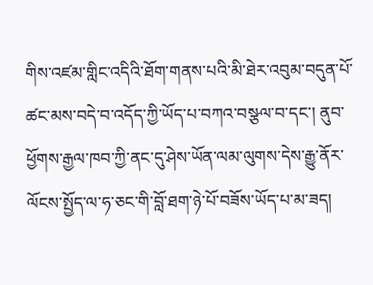གིས་འཛམ་གླིང་འདིའི་ཐོག་གནས་པའི་མི་ཐེར་འབུམ་བདུན་པོ་ཚང་མས་བདེ་བ་འདོད་ཀྱི་ཡོད་པ་བཀའ་བསྩལ་བ་དང་། ནུབ་ཕྱོགས་རྒྱལ་ཁབ་ཀྱི་ནང་དུ་ཤེས་ཡོན་ལམ་ལུགས་དེས་རྒྱུ་ནོར་ལོངས་སྤྱོད་ལ་ཧ་ཅང་གི་བློ་ཐག་ཉེ་པོ་བཟོས་ཡོད་པ་མ་ཟད།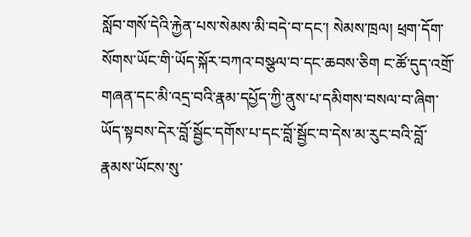སློབ་གསོ་དེའི་རྐྱེན་པས་སེམས་མི་བདེ་བ་དང་། སེམས་ཁྲལ། ཕྲག་དོག་སོགས་ཡོང་གི་ཡོད་སྐོར་བཀའ་བསྩལ་བ་དང་ཆབས་ཅིག ང་ཚོ་དུད་འགྲོ་གཞན་དང་མི་འདྲ་བའི་རྣམ་དཔྱོད་ཀྱི་ནུས་པ་དམིགས་བསལ་བ་ཞིག་ཡོད་སྟབས་དེར་བློ་སྦྱོང་དགོས་པ་དང་བློ་སྦྱོང་བ་དེས་མ་རུང་བའི་བློ་རྣམས་ཡོངས་སུ་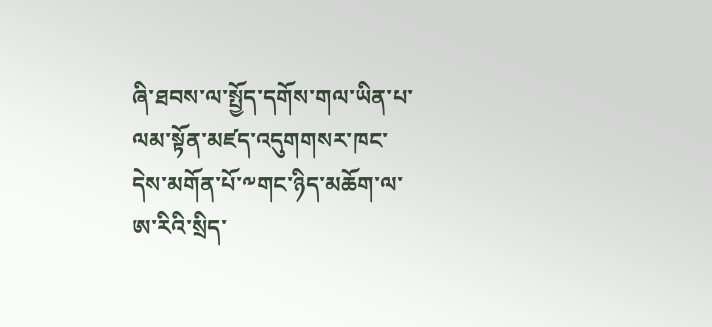ཞི་ཐབས་ལ་སྤྱོད་དགོས་གལ་ཡིན་པ་ལམ་སྟོན་མཛད་འདུགགསར་ཁང་དེས་མགོན་པོ་༸གང་ཉིད་མཆོག་ལ་ཨ་རིའི་སྲིད་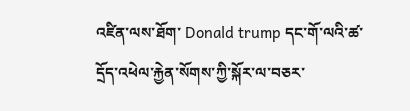འཛིན་ལས་ཐོག་ Donald trump དང་གོ་ལའི་ཚ་དྲོད་འཕེལ་རྐྱེན་སོགས་ཀྱི་སྐོར་ལ་བཅར་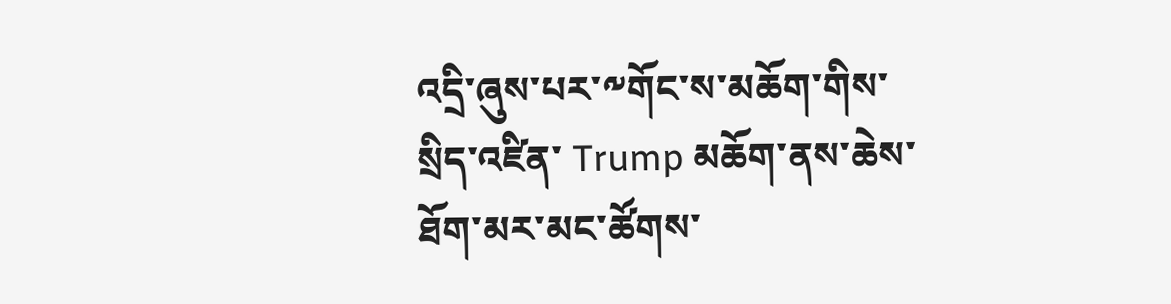འདྲི་ཞུས་པར་༸གོང་ས་མཆོག་གིས་སྲིད་འཛིན་ Trump མཆོག་ནས་ཆེས་ཐོག་མར་མང་ཚོགས་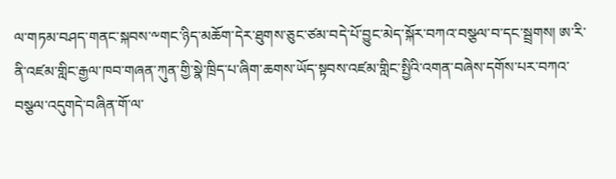ལ་གཏམ་བཤད་གནང་སྐབས་༸གང་ཉིད་མཆོག་དེར་ཐུགས་ཅུང་ཙམ་བདེ་པོ་བྱུང་མེད་སྐོར་བཀའ་བསྩལ་བ་དང་སྦྲགས། ཨ་རི་ནི་འཛམ་གླིང་རྒྱལ་ཁབ་གཞན་ཀུན་གྱི་སྣེ་ཁྲིད་པ་ཞིག་ཆགས་ཡོད་སྟབས་འཛམ་གླིང་སྤྱིའི་འགན་བཞེས་དགོས་པར་བཀའ་བསྩལ་འདུགདེ་བཞིན་གོ་ལ་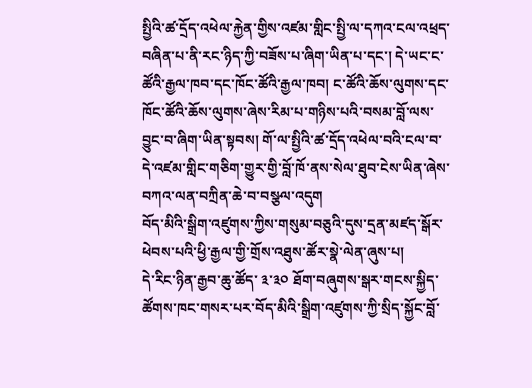སྤྱིའི་ཚ་དྲོད་འཕེལ་རྐྱེན་གྱིས་འཛམ་གླིང་སྤྱི་ལ་དཀའ་ངལ་འཕྲད་བཞིན་པ་ནི་རང་ཉིད་ཀྱི་བཟོས་པ་ཞིག་ཡིན་པ་དང་། དེ་ཡང་ང་ཚོའི་རྒྱལ་ཁབ་དང་ཁོང་ཚོའི་རྒྱལ་ཁབ། ང་ཚོའི་ཆོས་ལུགས་དང་ཁོང་ཚོའི་ཆོས་ལུགས་ཞེས་རིམ་པ་གཉིས་པའི་བསམ་བློ་ལས་བྱུང་བ་ཞིག་ཡིན་སྟབས། གོ་ལ་སྤྱིའི་ཚ་དྲོད་འཕེལ་བའི་ངལ་བ་དེ་འཛམ་གླིང་གཅིག་གྱུར་གྱི་བློ་ཁོ་ནས་སེལ་ཐུབ་ངེས་ཡིན་ཞེས་བཀའ་ལན་བཀྲིན་ཆེ་བ་བསྩལ་འདུག
བོད་མིའི་སྒྲིག་འཛུགས་ཀྱིས་གསུམ་བཅུའི་དུས་དྲན་མཛད་སྒོར་ཕེབས་པའི་ཕྱི་རྒྱལ་གྱི་གྲོས་འཐུས་ཚོར་སྣེ་ལེན་ཞུས་པ།
དེ་རིང་ཉིན་རྒྱབ་ཆུ་ཚོད་ ༣་༣༠ ཐོག་བཞུགས་སྒར་གངས་སྐྱིད་ཚོགས་ཁང་གསར་པར་བོད་མིའི་སྒྲིག་འཛུགས་ཀྱི་སྲིད་སྐྱོང་བློ་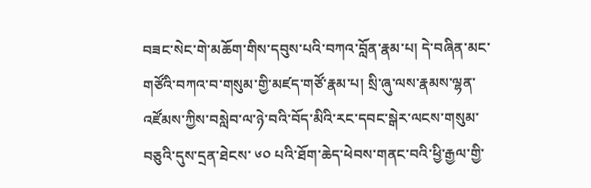བཟང་སེང་གེ་མཆོག་གིས་དབུས་པའི་བཀའ་བློན་རྣམ་པ། དེ་བཞིན་མང་གཙོའི་བཀའ་བ་གསུམ་གྱི་མཛད་གཙོ་རྣམ་པ། སྲི་ཞུ་ལས་རྣམས་ལྷན་འཛོམས་ཀྱིས་བསླེབ་ལ་ཉེ་བའི་བོད་མིའི་རང་དབང་སྒེར་ལངས་གསུམ་བཅུའི་དུས་དྲན་ཐེངས་ ༦༠ པའི་ཐོག་ཆེད་ཕེབས་གནང་བའི་ཕྱི་རྒྱལ་གྱི་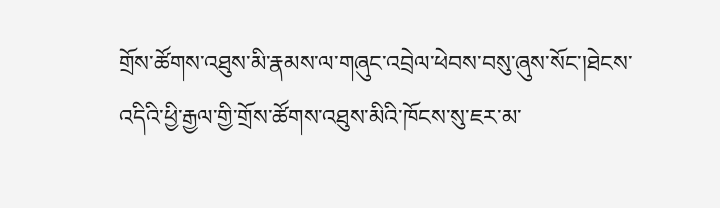གྲོས་ཚོགས་འཐུས་མི་རྣམས་ལ་གཞུང་འབྲེལ་ཕེབས་བསུ་ཞུས་སོང་།ཐེངས་འདིའི་ཕྱི་རྒྱལ་གྱི་གྲོས་ཚོགས་འཐུས་མིའི་ཁོངས་སུ་ཇར་མ་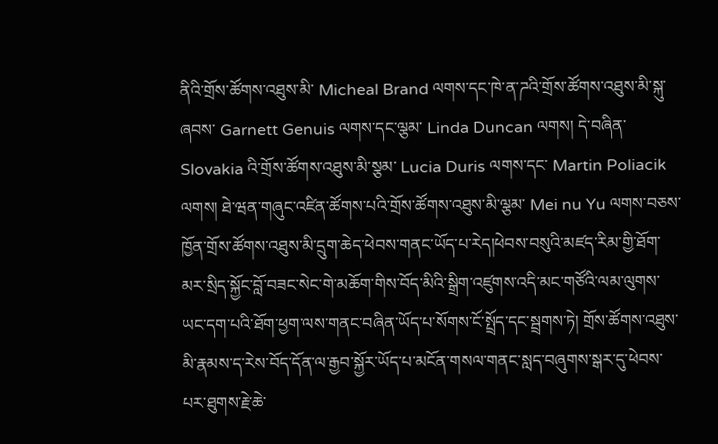ནིའི་གྲོས་ཚོགས་འཐུས་མི་ Micheal Brand ལགས་དང་ཁེ་ན་ཌའི་གྲོས་ཚོགས་འཐུས་མི་སྐུ་ཞབས་ Garnett Genuis ལགས་དང་ལྕམ་ Linda Duncan ལགས། དེ་བཞིན་ Slovakia འི་གྲོས་ཚོགས་འཐུས་མི་སྕམ་ Lucia Duris ལགས་དང་ Martin Poliacik ལགས། ཐེ་ཝན་གཞུང་འཛིན་ཚོགས་པའི་གྲོས་ཚོགས་འཐུས་མི་ལྕམ་ Mei nu Yu ལགས་བཅས་ཁྱོན་གྲོས་ཚོགས་འཐུས་མི་དྲུག་ཆེད་ཕེབས་གནང་ཡོད་པ་རེད།ཕེབས་བསུའི་མཛད་རིམ་གྱི་ཐོག་མར་སྲིད་སྐྱོང་བློ་བཟང་སེང་གེ་མཆོག་གིས་བོད་མིའི་སྒྲིག་འཛུགས་འདི་མང་གཙོའི་ལམ་ལུགས་ཡང་དག་པའི་ཐོག་ཕྱག་ལས་གནང་བཞིན་ཡོད་པ་སོགས་ངོ་སྤྲོད་དང་སྦྲགས་ཏེ། གྲོས་ཚོགས་འཐུས་མི་རྣམས་ད་རེས་བོད་དོན་ལ་རྒྱབ་སྐྱོར་ཡོད་པ་མངོན་གསལ་གནང་སླད་བཞུགས་སྒར་དུ་ཕེབས་པར་ཐུགས་རྗེ་ཆེ་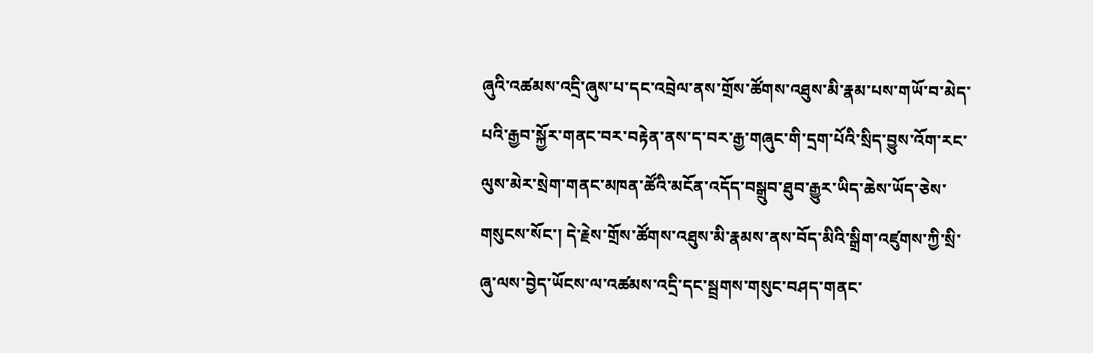ཞུའི་འཚམས་འདྲི་ཞུས་པ་དང་འབྲེལ་ནས་གྲོས་ཚོགས་འཐུས་མི་རྣམ་པས་གཡོ་བ་མེད་པའི་རྒྱབ་སྐྱོར་གནང་བར་བརྟེན་ནས་ད་བར་རྒྱ་གཞུང་གི་དྲག་པོའི་སྲིད་བྱུས་འོག་རང་ལུས་མེར་སྲེག་གནང་མཁན་ཚོའི་མངོན་འདོད་བསྒྲུབ་ཐུབ་རྒྱུར་ཡིད་ཆེས་ཡོད་ཅེས་གསུངས་སོང་། དེ་རྗེས་གྲོས་ཚོགས་འཐུས་མི་རྣམས་ནས་བོད་མིའི་སྒྲིག་འཛུགས་ཀྱི་སྲི་ཞུ་ལས་བྱེད་ཡོངས་ལ་འཚམས་འདྲི་དང་སྦྲགས་གསུང་བཤད་གནང་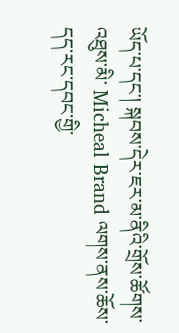ཡོད་པ་དང་། སྐབས་དེར་ཇར་མ་ནིའི་གྲོས་ཚོགས་འཐུས་མི་ Micheal Brand ལགས་ནས་ཆོས་དད་རང་དབང་གྱི་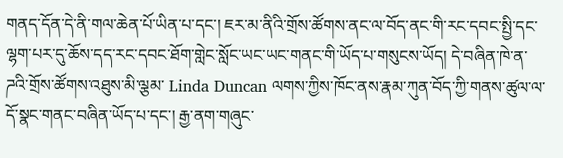གནད་དོན་དེ་ནི་གལ་ཆེན་པོ་ཡིན་པ་དང་། ཇར་མ་ནིའི་གྲོས་ཚོགས་ནང་ལ་བོད་ནང་གི་རང་དབང་སྤྱི་དང་ལྷག་པར་དུ་ཆོས་དད་རང་དབང་ཐོག་གླེང་སློང་ཡང་ཡང་གནང་གི་ཡོད་པ་གསུངས་ཡོད། དེ་བཞིན་ཁེ་ན་ཌའི་གྲོས་ཚོགས་འཐུས་མི་ལྕམ་ Linda Duncan ལགས་ཀྱིས་ཁོང་ནས་རྣམ་ཀུན་བོད་ཀྱི་གནས་ཚུལ་ལ་དོ་སྣང་གནང་བཞིན་ཡོད་པ་དང་། རྒྱ་ནག་གཞུང་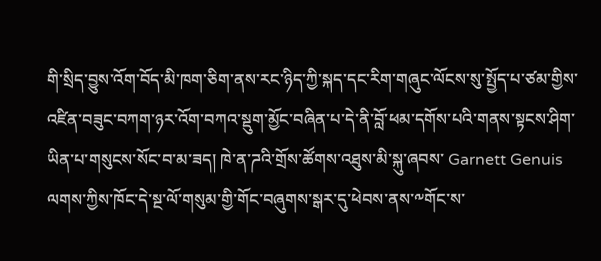གི་སྲིད་བྱུས་འོག་བོད་མི་ཁག་ཅིག་ནས་རང་ཉིད་ཀྱི་སྐད་དང་རིག་གཞུང་ལོངས་སུ་སྤྱོད་པ་ཙམ་གྱིས་འཛིན་བཟུང་བཀག་ཉར་འོག་བཀའ་སྡུག་མྱོང་བཞིན་པ་དེ་ནི་བློ་ཕམ་དགོས་པའི་གནས་སྟངས་ཤིག་ཡིན་པ་གསུངས་སོང་བ་མ་ཟད། ཁེ་ན་ཌའི་གྲོས་ཚོགས་འཐུས་མི་སྐུ་ཞབས་ Garnett Genuis ལགས་ཀྱིས་ཁོང་དེ་སྔ་ལོ་གསུམ་གྱི་གོང་བཞུགས་སྒར་དུ་ཕེབས་ནས་༸གོང་ས་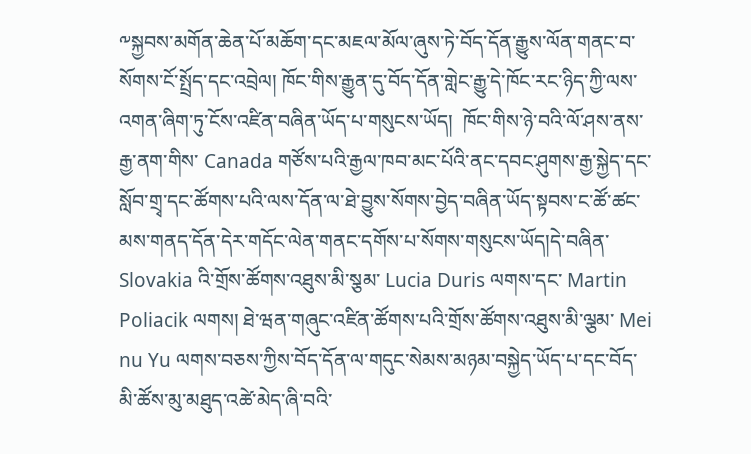༸སྐྱབས་མགོན་ཆེན་པོ་མཆོག་དང་མཇལ་མོལ་ཞུས་ཏེ་བོད་དོན་རྒྱུས་ལོན་གནང་བ་སོགས་ངོ་སྤྲོད་དང་འབྲེལ། ཁོང་གིས་རྒྱུན་དུ་བོད་དོན་གླེང་རྒྱུ་དེ་ཁོང་རང་ཉིད་ཀྱི་ལས་འགན་ཞིག་ཏུ་ངོས་འཛིན་བཞིན་ཡོད་པ་གསུངས་ཡོད།  ཁོང་གིས་ཉེ་བའི་ལོ་ཤས་ནས་རྒྱ་ནག་གིས་ Canada གཙོས་པའི་རྒྱལ་ཁབ་མང་པོའི་ནང་དབང་ཤུགས་རྒྱ་སྐྱེད་དང་སློབ་གྲྭ་དང་ཚོགས་པའི་ལས་དོན་ལ་ཐེ་བྱུས་སོགས་བྱེད་བཞིན་ཡོད་སྟབས་ང་ཚོ་ཚང་མས་གནད་དོན་དེར་གདོང་ལེན་གནང་དགོས་པ་སོགས་གསུངས་ཡོད།དེ་བཞིན་ Slovakia འི་གྲོས་ཚོགས་འཐུས་མི་སྕམ་ Lucia Duris ལགས་དང་ Martin Poliacik ལགས། ཐེ་ཝན་གཞུང་འཛིན་ཚོགས་པའི་གྲོས་ཚོགས་འཐུས་མི་ལྕམ་ Mei nu Yu ལགས་བཅས་ཀྱིས་བོད་དོན་ལ་གདུང་སེམས་མཉམ་བསྐྱེད་ཡོད་པ་དང་བོད་མི་ཚོས་མུ་མཐུད་འཚེ་མེད་ཞི་བའི་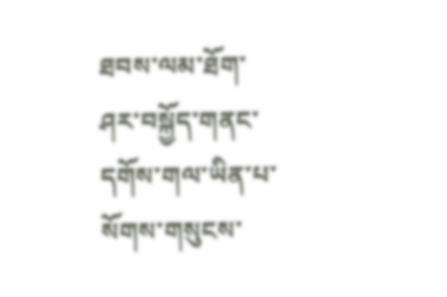ཐབས་ལམ་ཐོག་ཤར་བསྐྱོད་གནང་དགོས་གལ་ཡིན་པ་སོགས་གསུངས་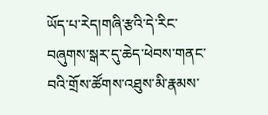ཡོད་པ་རེད།གཞི་རྩའི་དེ་རིང་བཞུགས་སྒར་དུ་ཆེད་ཕེབས་གནང་བའི་གྲོས་ཚོགས་འཐུས་མི་རྣམས་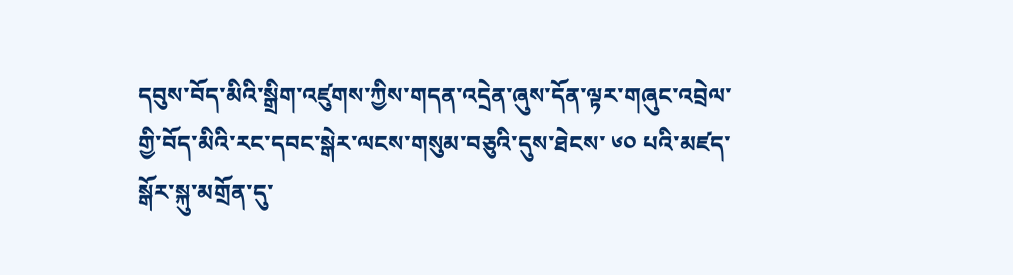དབུས་བོད་མིའི་སྒྲིག་འཛུགས་ཀྱིས་གདན་འདྲེན་ཞུས་དོན་ལྟར་གཞུང་འབྲེལ་གྱི་བོད་མིའི་རང་དབང་སྒེར་ལངས་གསུམ་བཅུའི་དུས་ཐེངས་ ༦༠ པའི་མཛད་སྒོར་སྐུ་མགྲོན་དུ་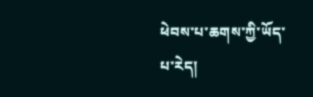ཕེབས་པ་ཆགས་ཀྱི་ཡོད་པ་རེད།